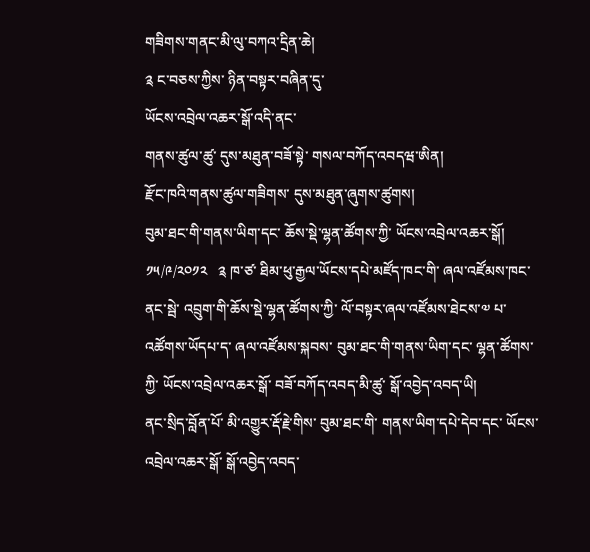གཟིགས་གནང་མི་ལུ་བཀའ་དྲིན་ཆེ།
༉ ང་བཅས་ཀྱིས་ ཉིན་བསྟར་བཞིན་དུ་
ཡོངས་འབྲེལ་འཆར་སྒོ་འདི་ནང་
གནས་ཚུལ་ཚུ་ དུས་མཐུན་བཟོ་སྟེ་ གསལ་བཀོད་འབདཝ་ཨིན།
རྫོང་ཁའི་གནས་ཚུལ་གཟིགས་ དུས་མཐུན་ཞུགས་ཚུགས།
བུམ་ཐང་གི་གནས་ཡིག་དང་ ཆོས་སྡེ་ལྷན་ཚོགས་ཀྱི་ ཡོངས་འབྲེལ་འཆར་སྒོ།
༡༥/༩/༢༠༡༢   ༉ ཁ་ཙ་ ཐིམ་ཕུ་རྒྱལ་ཡོངས་དཔེ་མཛོད་ཁང་གི་ ཞལ་འཛོམས་ཁང་ནང་སྦེ་ འབྲུག་གི་ཆོས་སྡེ་ལྷན་ཚོགས་ཀྱི་ ལོ་བསྟར་ཞལ་འཛོམས་ཐེངས་༧ པ་ འཚོགས་ཡོདཔ་ད་ ཞལ་འཛོམས་སྐབས་ བུམ་ཐང་གི་གནས་ཡིག་དང་ ལྷན་ཚོགས་ཀྱི་ ཡོངས་འབྲེལ་འཆར་སྒོ་ བཟོ་བཀོད་འབད་མི་ཚུ་ སྒོ་འབྱེད་འབད་ཡི།
ནང་སྲིད་བློན་པོ་ མི་འགྱུར་རྡོ་རྗེ་གིས་ བུམ་ཐང་གི་ གནས་ཡིག་དཔེ་དེབ་དང་ ཡོངས་འབྲེལ་འཆར་སྒོ་ སྒོ་འབྱེད་འབད་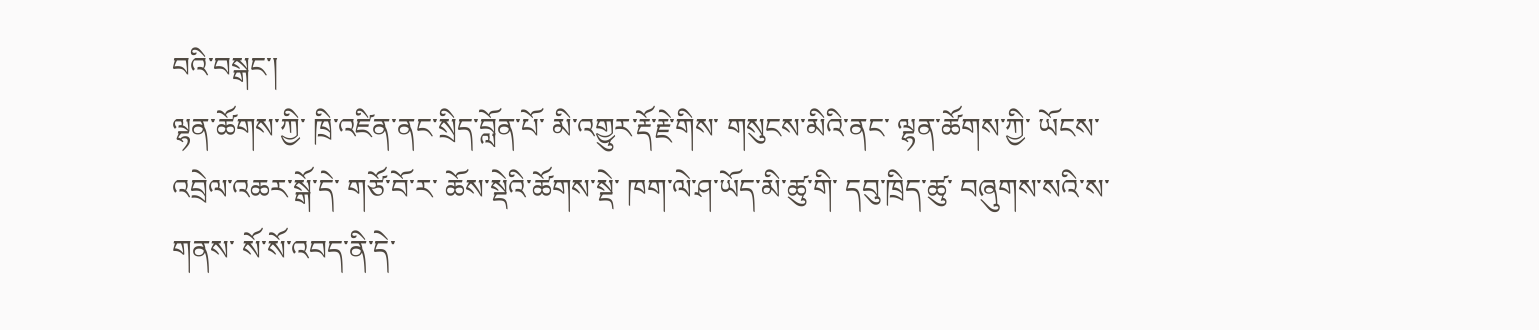བའི་བསྒང་།
ལྷན་ཚོགས་ཀྱི་ ཁྲི་འཛིན་ནང་སྲིད་བློན་པོ་ མི་འགྱུར་རྡོ་རྗེ་གིས་ གསུངས་མིའི་ནང་ ལྷན་ཚོགས་ཀྱི་ ཡོངས་འབྲེལ་འཆར་སྒོ་དེ་ གཙོ་བོ་ར་ ཆོས་སྡེའི་ཚོགས་སྡེ་ ཁག་ལེ་ཤ་ཡོད་མི་ཚུ་གི་ དབུ་ཁྲིད་ཚུ་ བཞུགས་སའི་ས་གནས་ སོ་སོ་འབད་ནི་དེ་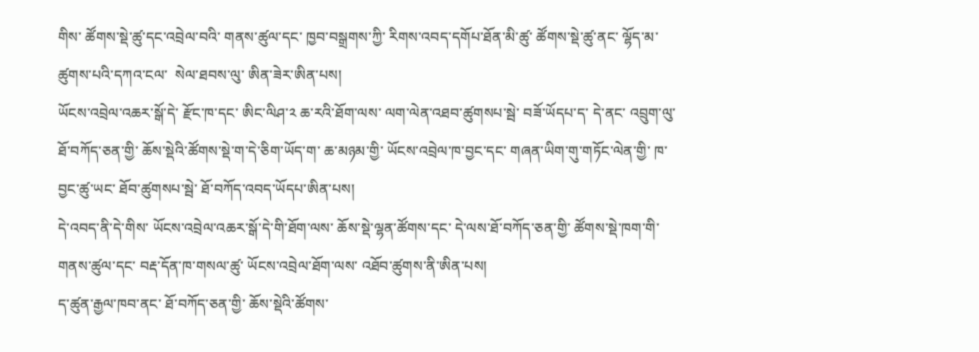གིས་ ཚོགས་སྡེ་ཚུ་དང་འབྲེལ་བའི་ གནས་ཚུལ་དང་ ཁྱབ་བསྒྲགས་ཀྱི་ རིགས་འབད་དགོཔ་ཐོན་མི་ཚུ་ ཚོགས་སྡེ་ཚུ་ནང་ ལྷོད་མ་ཚུགས་པའི་དཀའ་ངལ་  སེལ་ཐབས་ལུ་ ཨིན་ཟེར་ཨིན་པས།
ཡོངས་འབྲེལ་འཆར་སྒོ་དེ་ རྫོང་ཁ་དང་ ཨིང་ལིཤ་༢ ཆ་རའི་ཐོག་ལས་ ལག་ལེན་འཐབ་ཚུགསཔ་སྦེ་ བཟོ་ཡོདཔ་ད་ དེ་ནང་ འབྲུག་ལུ་ཐོ་བཀོད་ཅན་གྱི་ ཆོས་སྡེའི་ཚོགས་སྡེ་ག་དེ་ཅིག་ཡོད་ག་ ཆ་མཉམ་གྱི་ ཡོངས་འབྲེལ་ཁ་བྱང་དང་ གཞན་ཡིག་གུ་གཏོང་ལེན་གྱི་ ཁ་བྱང་ཚུ་ཡང་ ཐོབ་ཚུགསཔ་སྦེ་ ཐོ་བཀོད་འབད་ཡོདཔ་ཨིན་པས།
དེ་འབད་ནི་དེ་གིས་ ཡོངས་འབྲེལ་འཆར་སྒོ་དེ་གི་ཐོག་ལས་ ཆོས་སྡེ་ལྷན་ཚོགས་དང་ དེ་ལས་ཐོ་བཀོད་ཅན་གྱི་ ཚོགས་སྡེ་ཁག་གི་ གནས་ཚུལ་དང་ བརྡ་དོན་ཁ་གསལ་ཚུ་ ཡོངས་འབྲེལ་ཐོག་ལས་ འཐོབ་ཚུགས་ནི་ཨིན་པས།
ད་ཚུན་རྒྱལ་ཁབ་ནང་ ཐོ་བཀོད་ཅན་གྱི་ ཆོས་སྡེའི་ཚོགས་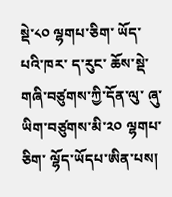སྡེ་༨༠ ལྷགཔ་ཅིག་ ཡོད་པའི་ཁར་ ད་རུང་ ཆོས་སྡེ་གཞི་བཙུགས་ཀྱི་དོན་ལུ་ ཞུ་ཡིག་བཙུགས་མི་༢༠ ལྷགཔ་ཅིག་ ལྷོད་ཡོདཔ་ཨིན་པས།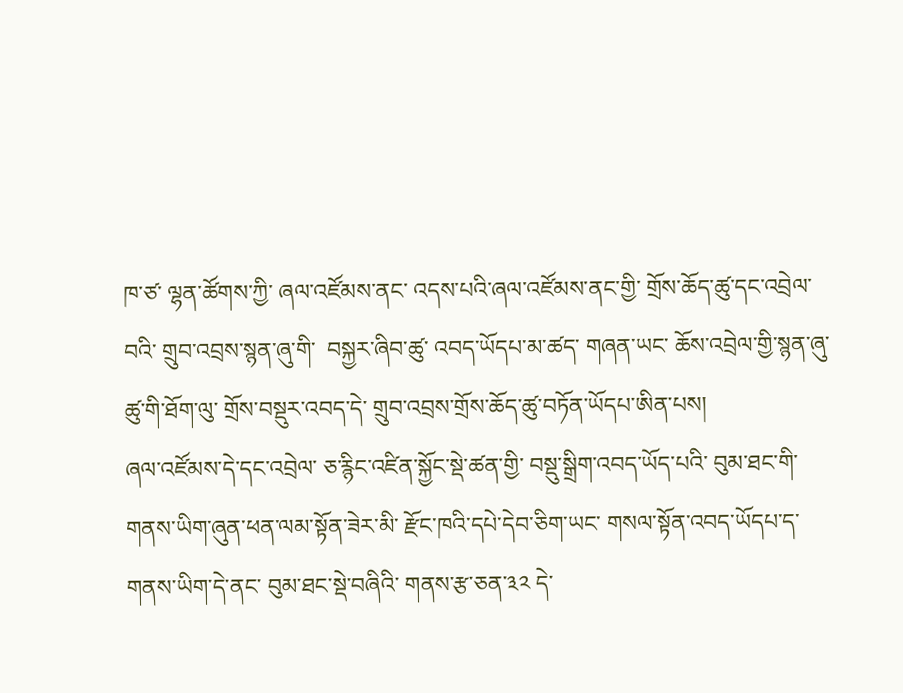ཁ་ཙ་ ལྷན་ཚོགས་ཀྱི་ ཞལ་འཛོམས་ནང་ འདས་པའི་ཞལ་འཛོམས་ནང་གྱི་ གྲོས་ཆོད་ཚུ་དང་འབྲེལ་བའི་ གྲུབ་འབྲས་སྙན་ཞུ་གི་  བསྐྱར་ཞིབ་ཚུ་ འབད་ཡོདཔ་མ་ཚད་ གཞན་ཡང་ ཆོས་འབྲེལ་གྱི་སྙན་ཞུ་ཚུ་གི་ཐོག་ལུ་ གྲོས་བསྡུར་འབད་དེ་ གྲུབ་འབྲས་གྲོས་ཆོད་ཚུ་བཏོན་ཡོདཔ་ཨིན་པས།
ཞལ་འཛོམས་དེ་དང་འབྲེལ་ ཅ་རྙིང་འཛིན་སྐྱོང་སྡེ་ཚན་གྱི་ བསྡུ་སྒྲིག་འབད་ཡོད་པའི་ བུམ་ཐང་གི་ གནས་ཡིག་ཞུན་ཕན་ལམ་སྟོན་ཟེར་མི་ རྫོང་ཁའི་དཔེ་དེབ་ཅིག་ཡང་ གསལ་སྟོན་འབད་ཡོདཔ་ད་ གནས་ཡིག་དེ་ནང་ བུམ་ཐང་སྡེ་བཞིའི་ གནས་རྩ་ཅན་༣༢ དེ་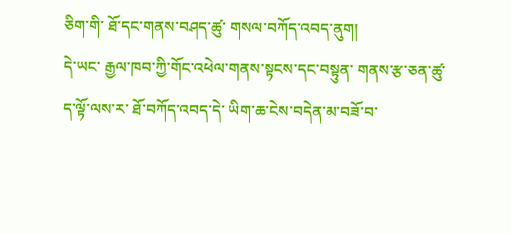ཅིག་གི་ ཐོ་དང་གནས་བཤད་ཚུ་ གསལ་བཀོད་འབད་ནུག།
དེ་ཡང་ རྒྱལ་ཁབ་ཀྱི་གོང་འཕེལ་གནས་སྟངས་དང་བསྟུན་ གནས་རྩ་ཅན་ཚུ་ ད་ལྟོ་ལས་ར་ ཐོ་བཀོད་འབད་དེ་ ཡིག་ཆ་ངེས་བདེན་མ་བཟོ་བ་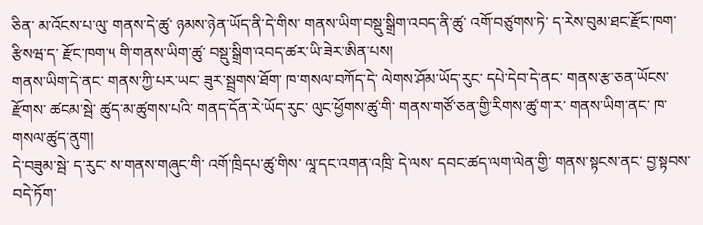ཅིན་ མ་འོངས་པ་ལུ་ གནས་དེ་ཚུ་ ཉམས་ཉེན་ཡོད་ནི་དེ་གིས་ གནས་ཡིག་བསྡུ་སྒྲིག་འབད་ནི་ཚུ་ འགོ་བཙུགས་ཏེ་ ད་རེས་བུམ་ཐང་རྫོང་ཁག་རྩིསཝ་ད་ རྫོང་ཁག་༥ གི་གནས་ཡིག་ཚུ་ བསྡུ་སྒྲིག་འབད་ཚར་ཡི་ཟེར་ཨིན་པས།
གནས་ཡིག་དེ་ནང་ གནས་ཀྱི་པར་ཡང་ ཟུར་སྦྲགས་ཐོག་ ཁ་གསལ་བཀོད་དེ་ ལེགས་ཤོམ་ཡོད་རུང་ དཔེ་དེབ་དེ་ནང་ གནས་རྩ་ཅན་ཡོངས་རྫོགས་ ཚངམ་སྦེ་ ཚུད་མ་ཚུགས་པའི་ གནད་དོན་རེ་ཡོད་རུང་ ལུང་ཕྱོགས་ཚུ་གི་ གནས་གཙོ་ཅན་གྱི་རིགས་ཚུ་ག་ར་ གནས་ཡིག་ནང་ ཁ་གསལ་ཚུད་ནུག།
དེ་བཟུམ་སྦེ་ ད་རུང་ ས་གནས་གཞུང་གི་ འགོ་ཁྲིདཔ་ཚུ་གིས་ ལཱ་དང་འགན་འཁྲི་ དེ་ལས་ དབང་ཚད་ལག་ལེན་གྱི་ གནས་སྟངས་ནང་ བྱ་སྟབས་བདེ་ཏོག་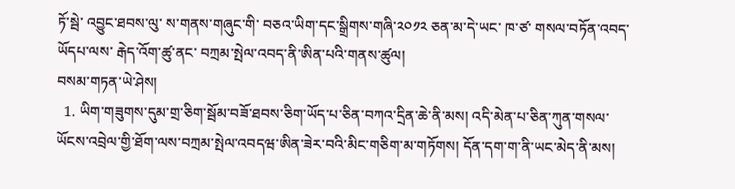ཏོ་སྦེ་ འབྱུང་ཐབས་ལུ་ ས་གནས་གཞུང་གི་ བཅའ་ཡིག་དང་སྒྲིགས་གཞི་༢༠༡༢ ཅན་མ་དེ་ཡང་ ཁ་ཙ་ གསལ་བཏོན་འབད་ཡོདཔ་ལས་ རྒེད་འོག་ཚུ་ནང་ བཀྲམ་སྤེལ་འབད་ནི་ཨིན་པའི་གནས་ཚུལ།
བསམ་གཏན་ཡེ་ཤེས།
  1. ཡིག་གཟུགས་དུམ་གྲ་ཅིག་སྦོམ་བཟོ་ཐབས་ཅིག་ཡོད་པ་ཅིན་བཀའ་དྲིན་ཆེ་ནི་མས། འདི་མེན་པ་ཅིན་ཀུན་གསལ་ཡོངས་འབྲེལ་གྱི་ཐོག་ལས་བཀྲམ་སྤེལ་འབདཝ་ཨིན་ཟེར་བའི་མིང་གཅིག་མ་གཏོགས། དོན་དག་ག་ནི་ཡང་མེད་ནི་མས།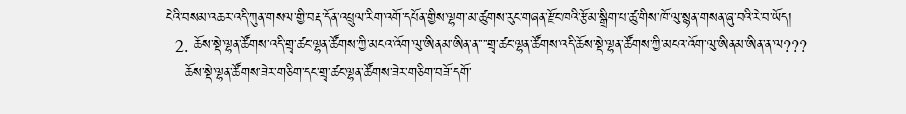ངེའི་བསམ་འཆར་འདི་ཀུན་གསལ་གྱི་བརྡ་དོན་འཔྲུལ་རིག་འགོ་དཔོན་གྱིས་ལྷག་མ་ཚུགས་རུང་གཞན་རྫོང་ཁའི་རྩོམ་སྒྲིག་པ་ཚུ་གིས་ཁོ་ལུ་སྙན་གསན་ཞུ་བའི་རེ་བ་ཡོད།
  2. ཆོས་སྡེ་ལྷན་ཚོགས་འདི་གྲྭ་ཚང་ལྷན་ཚོགས་ཀྱི་མངའ་འོག་ལུ་ཨིནམ་ཨིན་ན་་་་གྲྭ་ཚང་ལྷན་ཚོགས་འདི་ཆོས་སྡེ་ལྷན་ཚོགས་ཀྱི་མངའ་འོག་ལུ་ཨིནམ་ཨིན་ན་ལ???
    ཆོས་སྡེ་ལྷན་ཚོགས་ཟེར་གཅིག་དང་གྲྭ་ཚང་ལྷན་ཚོགས་ཟེར་གཅིག་བཟོ་དགོ་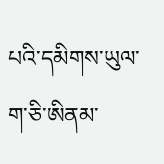པའི་དམིགས་ཡུལ་ག་ཅི་ཨིནམ་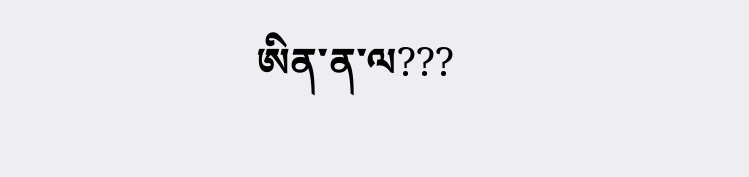ཨིན་ན་ལ???